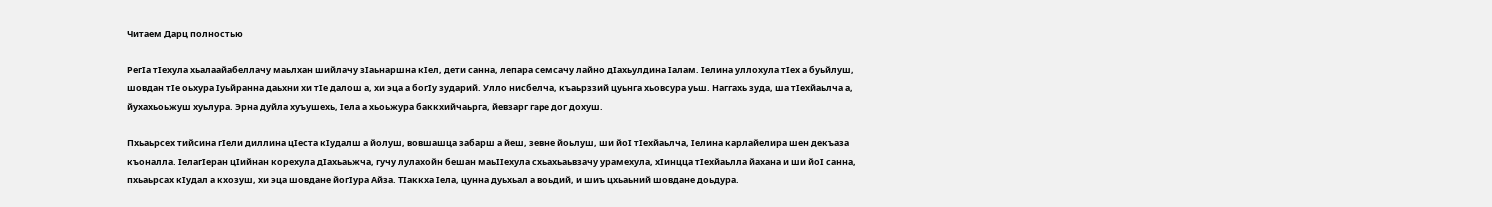Читаем Дарц полностью

PeгIa тIехула хьалаайабеллачу маьлхан шийлачу зIаьнаршна кIел, дети санна, лепара семсачу лайно дIахьулдина Iалам. Iелина уллохула тIех а буьйлуш, шовдан тIе оьхура Iуьйранна даьхни хи тIе далош а, хи эца а богIу зударий. Улло нисбелча, къаьрззий цуьнга хьовсура уьш. Наггахь зуда, ша тIехйаьлча а, йухахьоьжуш хуьлура. Эрна дуйла хуъушехь, Iела а хьоьжура баккхийчаьрга, йевзарг гape дог дохуш.

Пхьаьрсех тийсина гIели диллина цIеста кIудалш а йолуш, вовшашца забарш а йеш, зевне йоьлуш, ши йoI тIехйаьлча, Iелина карлайелира шен декъаза къоналла. IелагIеран цIийнан корехула дIахьаьжча, гучу лулахойн бешан маьIIехула схьахьаьвзачу урамехула, хIинцца тIехйаьлла йахана и ши йоI санна, пхьаьрсах кIудал а кхозуш, хи эца шовдане йогIура Айза. ТIаккха Iела, цунна дуьхьал а воьдий, и шиъ цхьаьний шовдане доьдура.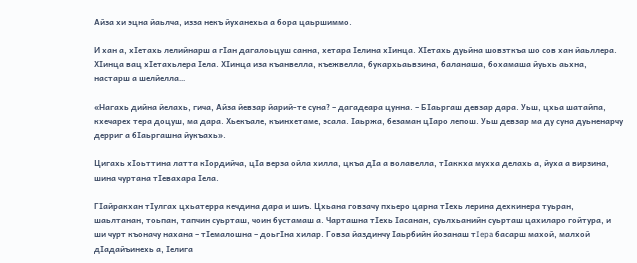Айза хи эцна йаьлча, изза некъ йуханехьа а бора цаьршиммо.

И хан а, хIетахь лелийнарш а гIан дагалоьцуш санна, хетара Iелина хIинца. ХIетахь дуьйна шовзткъа шо сов хан йаьллера. ХIинца вац хIетахьлера Iела. ХIинца иза къанвелла, къежвелла, букархьаьвзина, баланаша, бохамаша йуьхь аьхна, настарш а шелйелла…

«Нагахь дийна йелахь, гича, Айза йевзар йарий-те суна? – дагадеара цунна. – БIаьргаш девзар дара. Уьш, цхьа шатайпа, кхечарех тера доцуш, ма дара. Хьекъале, къинхетаме, эсала. Iаьржа, безаман цIаро лепош. Уьш девзар ма ду суна дуьненарчу дерриг а бIаьргашна йукъахь».

Цигахь хIоьттина латта кIордийча, цIа верза ойла хилла, цкъа дIа а волавелла, тIаккха мухха делахь а, йуха а вирзина, шина чуртана тIевахара Iела.

ГIайракхан тIулгах цхьатерра кечдина дара и шиъ. Цхьана говзачу пхьеро царна тIехь лерина дехкинера туьран, шаьлтанан, тоьпан, тапчин суьрташ, чоин бустамаш а. Чарташна тIехь Iасанан, суьлхьанийн суьрташ цахиларо гойтура, и ши чурт къоначу нахана – тIемалошна – доьгIна хилар. Говза йаздинчу Iаьрбийн йозанаш тIepa басарш махой, малхой дIадайъинехь а, Iелига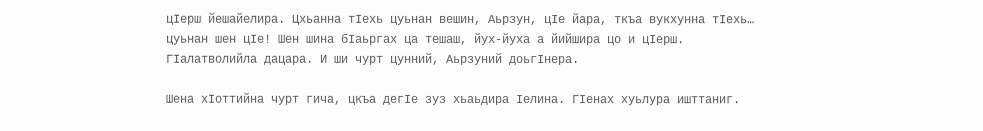цIерш йешайелира. Цхьанна тIехь цуьнан вешин, Аьрзун, цIe йара, ткъа вукхунна тIехь… цуьнан шен цIе! Шен шина бIаьргах ца тешаш, йух-йуха а йийшира цо и цIерш. ГIалатволийла дацара. И ши чурт цунний, Аьрзуний доьгIнера.

Шена хIоттийна чурт гича, цкъа дегIе зуз хьаьдира Iелина. ГIенах хуьлура ишттаниг.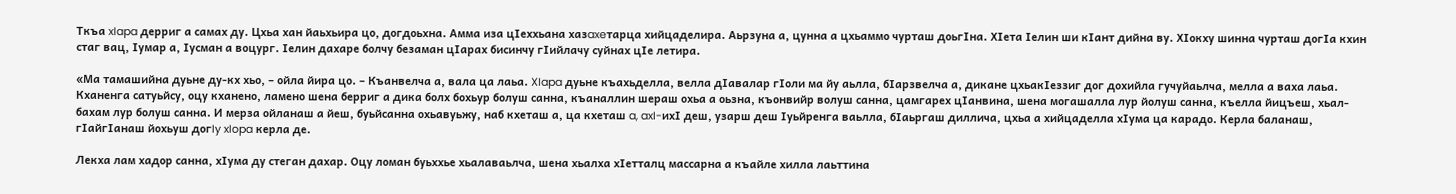Ткъа xIapa дерриг а самах ду. Цхьа хан йаьхьира цо, догдоьхна. Амма иза цIеххьана xaзaxeтарца хийцаделира. Аьрзуна а, цунна а цхьаммо чурташ доьгIна. ХIета Iелин ши кIант дийна ву. ХIокху шинна чурташ догIа кхин стаг вац, Iумар а, Iусман а воцург. Iелин дахаре болчу безаман цIарах бисинчу гIийлачу суйнах цIе летира.

«Ма тамашийна дуьне ду-кх хьо, – ойла йира цо. – Къанвелча а, вала ца лаьа. XIapa дуьне къахьделла, велла дIавалар гIоли ма йу аьлла, бIарзвелча а, дикане цхьакIеззиг дог дохийла гучуйаьлча, мелла а ваха лаьа. Кханенга сатуьйсу, оцу кханено, ламено шена берриг а дика болх бохьур болуш санна, къаналлин шераш охьа а оьзна, къонвийр волуш санна, цамгарех цIанвина, шена могашалла лур йолуш санна, къелла йицъеш, хьал-бахам лур болуш санна. И мерза ойланаш а йеш, буьйсанна охьавуьжу, наб кхеташ а, ца кхеташ a, axI-ихI деш, узарш деш Iуьйренга ваьлла, бIаьргаш диллича, цхьа а хийцаделла хIума ца карадо. Керла баланаш, гIайгIанаш йохьуш догIy xIopa керла де.

Лекха лам хадор санна, хIума ду стеган дахар. Оцу ломан буьххье хьалаваьлча, шена хьалха хIетталц массарна а къайле хилла лаьттина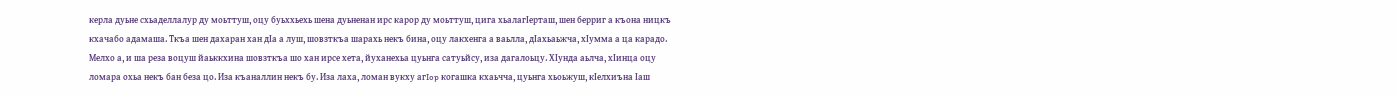керла дуьне схьаделлалур ду моьттуш, оцу буьххьехь шена дуьненан ирс карор ду моьттуш, цига хьалагIерташ, шен берриг а къона ницкъ кхачабо адамаша. Ткъа шен дахаран хан дIа а луш, шовзткъа шарахь некъ бина, оцу лакхенга а ваьлла, дIахьаьжча, хIумма а ца карадо. Мелхо а, и ша реза воцуш йаьккхина шовзткъа шо хан ирсе хета, йуханехьа цуьнга сатуьйсу, иза дагалоьцу. ХIунда аьлча, хIинца оцу ломара охьа некъ бан беза цо. Иза къаналлин некъ бу. Иза лаха, ломан вукху aгIop когашка кхаьчча, цуьнга хьоьжуш, кIелхиъна Iаш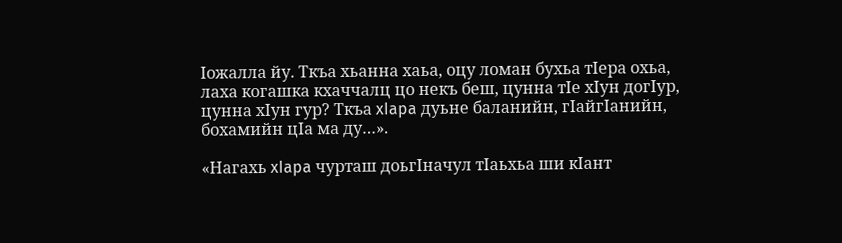Iожалла йу. Ткъа хьанна хаьа, оцу ломан бyхьа тIера охьа, лаха когашка кхаччалц цо некъ беш, цунна тIе хIун догIур, цунна хIун гур? Ткъа xIapa дуьне баланийн, гIайгIанийн, бохамийн цIа ма ду…».

«Нагахь xIapa чурташ доьгIначул тIаьхьа ши кIант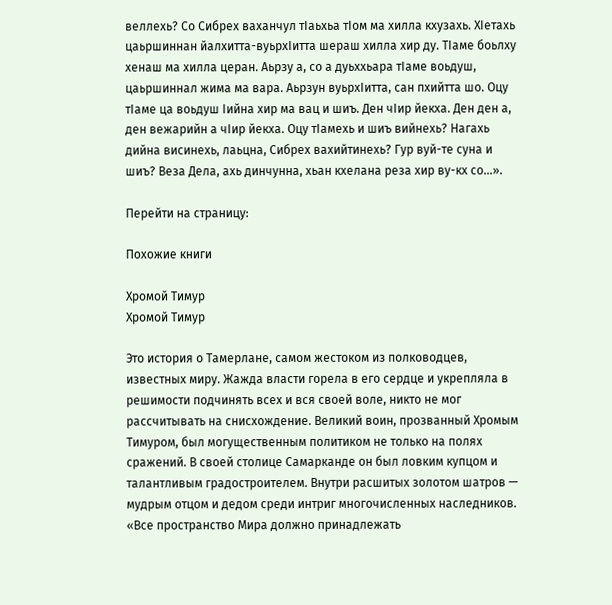веллехь? Со Сибрех ваханчул тIаьхьа тIом ма хилла кхузахь. ХIетахь цаьршиннан йалхитта-вуьрхIитта шераш хилла хир ду. ТIаме боьлху хенаш ма хилла церан. Аьрзу а, со а дуьххьара тIаме воьдуш, цаьршиннал жима ма вара. Аьрзун вуьрхIитта, сан пхийтта шо. Оцу тIаме ца воьдуш Iийна хир ма вац и шиъ. Ден чIир йекха. Ден ден а, ден вежарийн а чIир йекха. Оцу тIамехь и шиъ вийнехь? Нагахь дийна висинехь, лаьцна, Сибрех вахийтинехь? Гур вуй-те суна и шиъ? Веза Дела, ахь динчунна, хьан кхелана реза хир ву-кх со…».

Перейти на страницу:

Похожие книги

Хромой Тимур
Хромой Тимур

Это история о Тамерлане, самом жестоком из полководцев, известных миру. Жажда власти горела в его сердце и укрепляла в решимости подчинять всех и вся своей воле, никто не мог рассчитывать на снисхождение. Великий воин, прозванный Хромым Тимуром, был могущественным политиком не только на полях сражений. В своей столице Самарканде он был ловким купцом и талантливым градостроителем. Внутри расшитых золотом шатров — мудрым отцом и дедом среди интриг многочисленных наследников. «Все пространство Мира должно принадлежать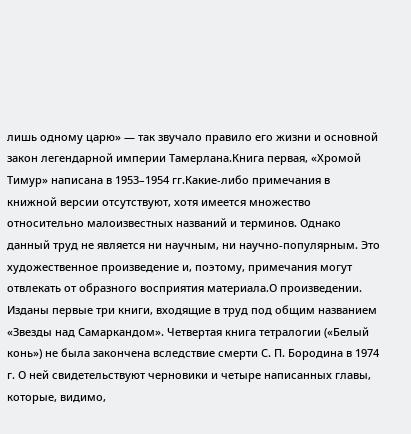лишь одному царю» — так звучало правило его жизни и основной закон легендарной империи Тамерлана.Книга первая, «Хромой Тимур» написана в 1953–1954 гг.Какие-либо примечания в книжной версии отсутствуют, хотя имеется множество относительно малоизвестных названий и терминов. Однако данный труд не является ни научным, ни научно-популярным. Это художественное произведение и, поэтому, примечания могут отвлекать от образного восприятия материала.О произведении. Изданы первые три книги, входящие в труд под общим названием «Звезды над Самаркандом». Четвертая книга тетралогии («Белый конь») не была закончена вследствие смерти С. П. Бородина в 1974 г. О ней свидетельствуют черновики и четыре написанных главы, которые, видимо,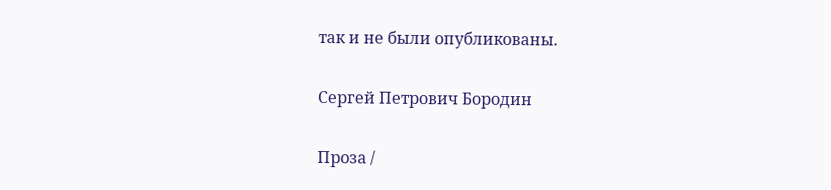так и не были опубликованы.

Сергей Петрович Бородин

Проза /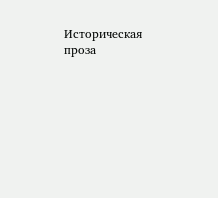Историческая проза